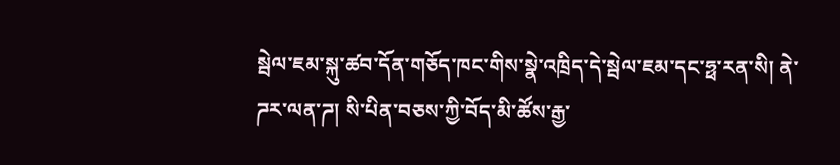སྦེལ་ཇམ་སྐུ་ཚབ་དོན་གཅོད་ཁང་གིས་སྣེ་འཁྲིད་དེ་སྦེལ་ཇམ་དང་ཧྥ་རན་སི། ནེ་ཌར་ལན་ཌ། སི་པིན་བཅས་ཀྱི་བོད་མི་ཚོས་རྒྱ་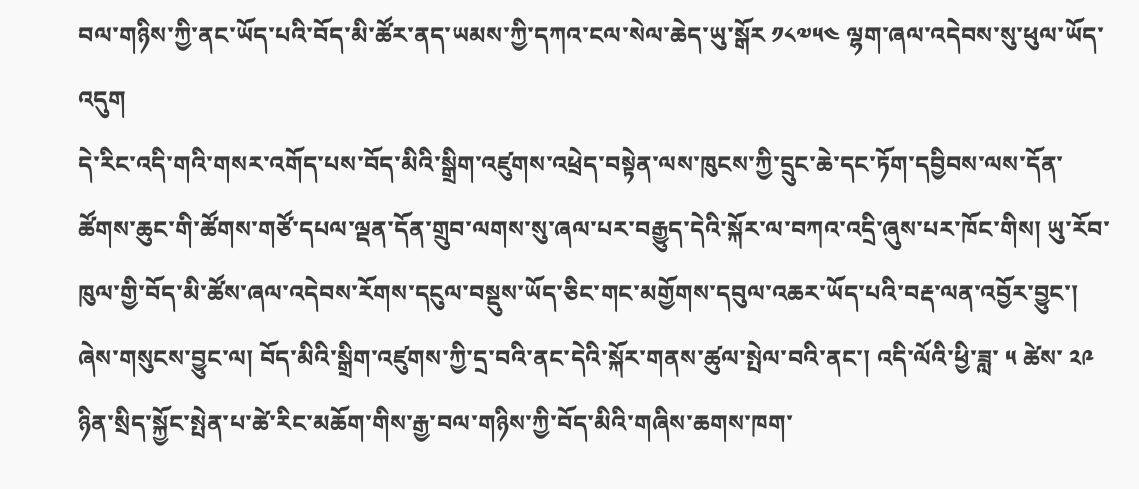བལ་གཉིས་ཀྱི་ནང་ཡོད་པའི་བོད་མི་ཚོར་ནད་ཡམས་ཀྱི་དཀའ་ངལ་སེལ་ཆེད་ཡུ་སྒོར ༡༨༧༥༤ ལྷག་ཞལ་འདེབས་སུ་ཕུལ་ཡོད་འདུག
དེ་རིང་འདི་གའི་གསར་འགོད་པས་བོད་མིའི་སྒྲིག་འཛུགས་འཕྲེད་བསྟེན་ལས་ཁུངས་ཀྱི་དྲུང་ཆེ་དང་ཏོག་དབྱིབས་ལས་དོན་ཚོགས་ཆུང་གི་ཚོགས་གཙོ་དཔལ་ལྡན་དོན་གྲུབ་ལགས་སུ་ཞལ་པར་བརྒྱུད་དེའི་སྐོར་ལ་བཀའ་འདྲི་ཞུས་པར་ཁོང་གིས། ཡུ་རོབ་ཁུལ་གྱི་བོད་མི་ཚོས་ཞལ་འདེབས་རོགས་དངུལ་བསྡུས་ཡོད་ཅིང་གང་མགྱོགས་དབུལ་འཆར་ཡོད་པའི་བརྡ་ལན་འབྱོར་བྱུང་། ཞེས་གསུངས་བྱུང་ལ། བོད་མིའི་སྒྲིག་འཛུགས་ཀྱི་དྲ་བའི་ནང་དེའི་སྐོར་གནས་ཚུལ་སྤེལ་བའི་ནང་། འདི་ལོའི་ཕྱི་ཟླ་ ༥ ཚེས་ ༢༩ ཉིན་སྲིད་སྐྱོང་སྤེན་པ་ཚེ་རིང་མཆོག་གིས་རྒྱ་བལ་གཉིས་ཀྱི་བོད་མིའི་གཞིས་ཆགས་ཁག་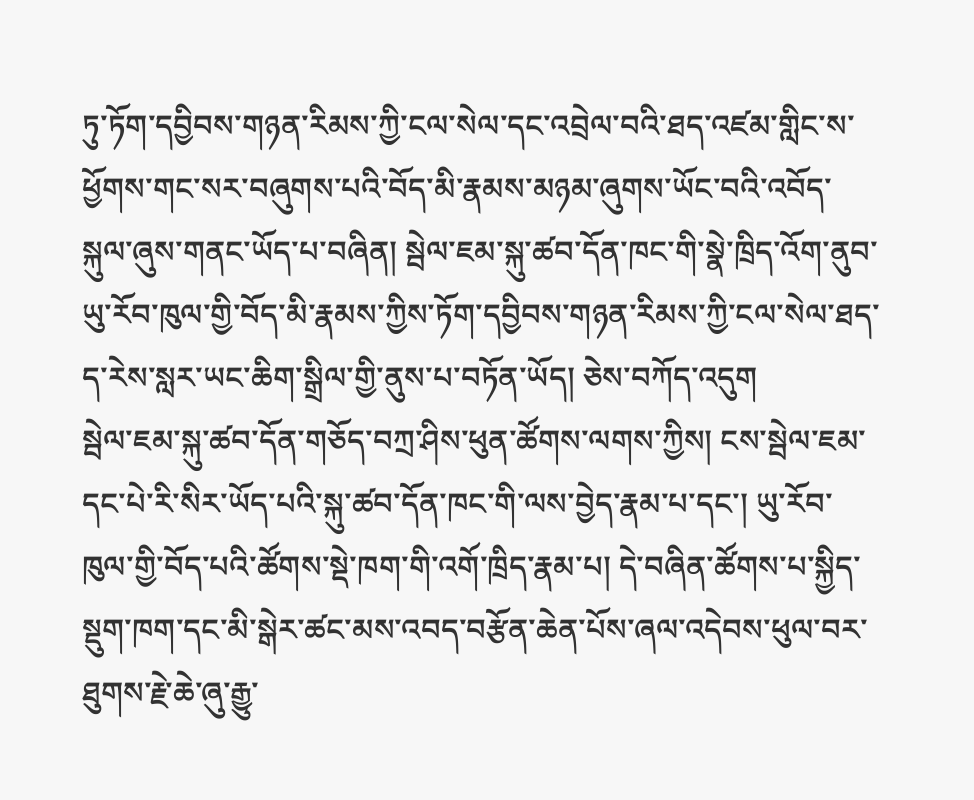ཏུ་ཏོག་དབྱིབས་གཉན་རིམས་ཀྱི་ངལ་སེལ་དང་འབྲེལ་བའི་ཐད་འཛམ་གླིང་ས་ཕྱོགས་གང་སར་བཞུགས་པའི་བོད་མི་རྣམས་མཉམ་ཞུགས་ཡོང་བའི་འབོད་སྐུལ་ཞུས་གནང་ཡོད་པ་བཞིན། སྦེལ་ཇམ་སྐུ་ཚབ་དོན་ཁང་གི་སྣེ་ཁྲིད་འོག་ནུབ་ཡུ་རོབ་ཁུལ་གྱི་བོད་མི་རྣམས་ཀྱིས་ཏོག་དབྱིབས་གཉན་རིམས་ཀྱི་ངལ་སེལ་ཐད་ད་རེས་སླར་ཡང་ཆིག་སྒྲིལ་གྱི་ནུས་པ་བཏོན་ཡོད། ཅེས་བཀོད་འདུག
སྦེལ་ཇམ་སྐུ་ཚབ་དོན་གཅོད་བཀྲ་ཤིས་ཕུན་ཚོགས་ལགས་ཀྱིས། ངས་སྦེལ་ཇམ་དང་པེ་རི་སིར་ཡོད་པའི་སྐུ་ཚབ་དོན་ཁང་གི་ལས་བྱེད་རྣམ་པ་དང་། ཡུ་རོབ་ཁུལ་གྱི་བོད་པའི་ཚོགས་སྡེ་ཁག་གི་འགོ་ཁྲིད་རྣམ་པ། དེ་བཞིན་ཚོགས་པ་སྐྱིད་སྡུག་ཁག་དང་མི་སྒེར་ཚང་མས་འབད་བརྩོན་ཆེན་པོས་ཞལ་འདེབས་ཕུལ་བར་ཐུགས་རྗེ་ཆེ་ཞུ་རྒྱུ་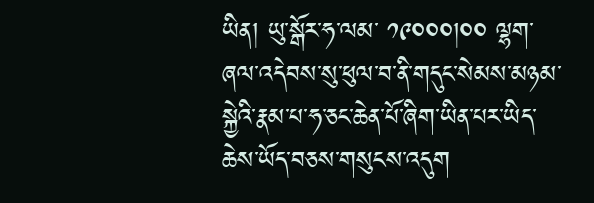ཡིན། ཡུ་སྒོར་ཧ་ལམ་ ༡༩༠༠༠།༠༠ ལྷག་ཞལ་འདེབས་སུ་ཕུལ་བ་ནི་གདུང་སེམས་མཉམ་སྐྱེའི་རྣམ་པ་ཧ་ཅང་ཆེན་པོ་ཞིག་ཡིན་པར་ཡིད་ཆེས་ཡོད་བཅས་གསུངས་འདུག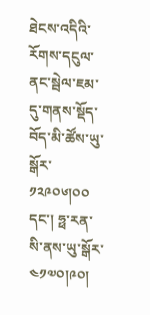ཐེངས་འདིའི་རོགས་དངུལ་ནང་སྦེལ་ཇམ་དུ་གནས་སྡོད་བོད་མི་ཚོས་ཡུ་སྒོར་ ༡༢༩༠༦།༠༠ དང་། ཧྥ་རན་སི་ནས་ཡུ་སྒོར་ ༤༡༧༠།༩༠།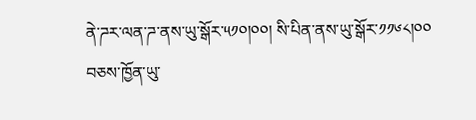ནེ་ཌར་ལན་ཌ་ནས་ཡུ་སྒོར་༥༡༠།༠༠། སི་པིན་ནས་ཡུ་སྒོར་༡༡༦༨།༠༠ བཅས་ཁྱོན་ཡུ་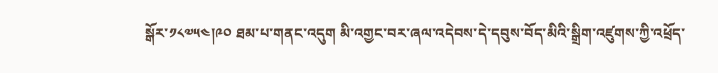སྒོར་༡༨༧༥༤།༩༠ ཐམ་པ་གནང་འདུག མི་འགྱང་བར་ཞལ་འདེབས་དེ་དབུས་བོད་མིའི་སྒྲིག་འཛུགས་ཀྱི་འཕྲོད་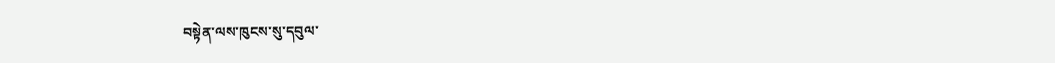བསྟེན་ལས་ཁུངས་སུ་དབུལ་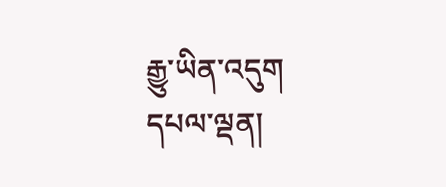རྒྱུ་ཡིན་འདུག
དཔལ་ལྡན།